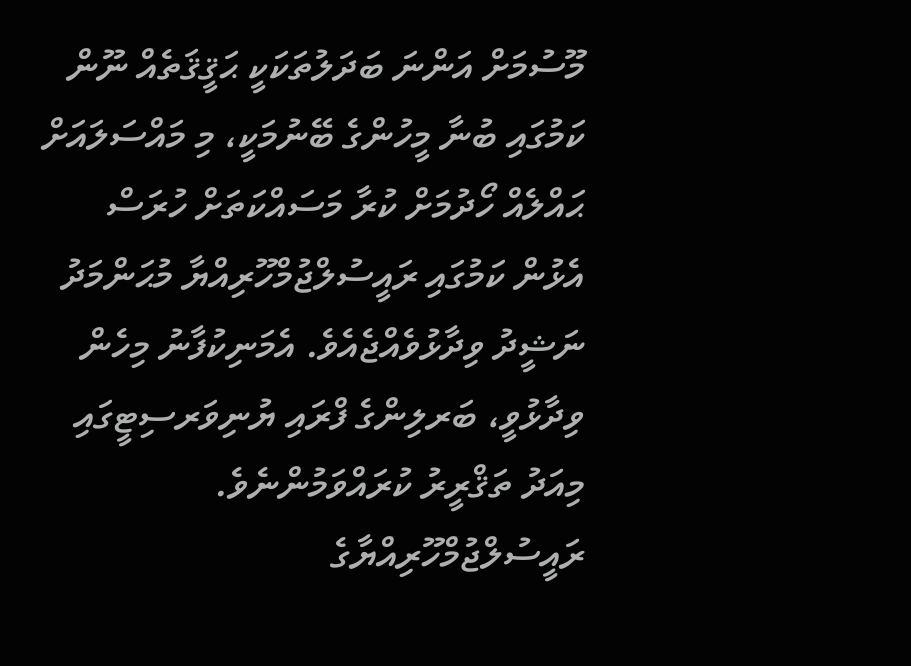މޫސުމަށް އަންނަ ބަދަލުތަކަކީ ޙަޤީޤަތެއް ނޫން ކަމުގައި ބުނާ މީހުންގެ ބޭނުމަކީ، މި މައްސަލައަށް ޙައްލެއް ހޯދުމަށް ކުރާ މަސައްކަތަށް ހުރަސް އެޅުން ކަމުގައި ރައީސުލްޖުމްހޫރިއްޔާ މުޙަންމަދު ނަޝީދު ވިދާޅުވެއްޖެއެވެ. އެމަނިކުފާނު މިހެން ވިދާޅުވީ، ބަރލިންގެ ފްރައި ޔުނިވަރސިޓީގައި މިއަދު ތަޤްރީރު ކުރައްވަމުންނެވެ.
ރައީސުލްޖުމްހޫރިއްޔާގެ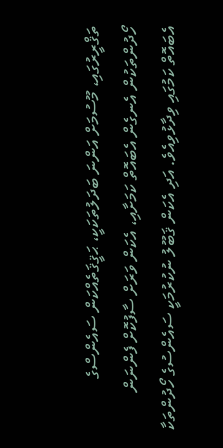ތަޤްރީރުގައި، މޫސުމަށް އަންނަ ބަދަލުތަކަކީ، ޙަޤީޤަތެއްކަން ސައެންސްގެ ހޯދުންތަކުން އެނގެން އެބައޮތް ކަމަށާއި، އެކަން ވަރަށް ސާފުކޮށް ފެންނަން އެބައޮތް ކަމުގައި ވިދާޅުވިއެވެ. އަދި އެކަން ޤަބޫލު ނުކުރުމަކީ ސައެންސުގެ ހޯދުންތަކާ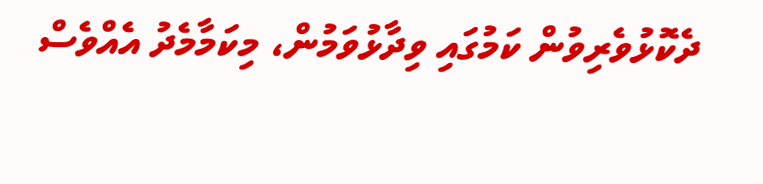ދެކޮޅުވެރިވުން ކަމުގައި ވިދާޅުވަމުން، މިކަމާމެދު އެއްވެސް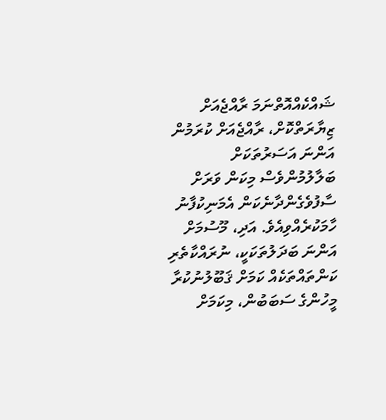ޝައްކެއްއޮތްނަމަ ރާއްޖެއަށް ޒިޔާރަތްކޮށް، ރާއްޖެއަށް ކުރަމުން އަންނަ އަސަރުތަކަށް ބަލާލުމުންވެސް މިކަން ވަރަށް ސާފުވެގެންދާނެކަން އެމަނިކުފާނު ހާމަކުރެއްވިއެވެ. އަދި، މޫސުމަށް އަންނަ ބަދަލުތަކަކީ، ނުރައްކާތެރި ކަންތައްތަކެއް ކަމަށް ޤަބޫލުނުކުރާ މީހުންގެ ސަބަބުން، މިކަމަށް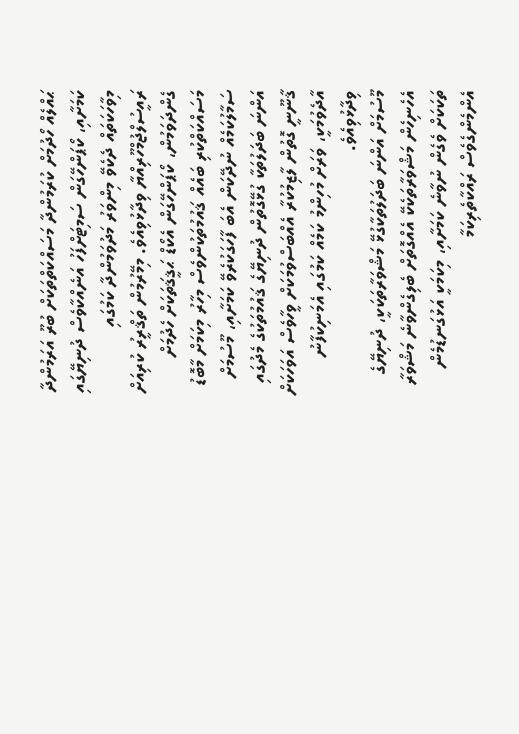ޙައްލެއް ހޯދުމަށް ކުރަމުންދާ މަސައްކަތްތަކަށް ބުރޫ އަރަމުންދާ ކަމަށާއި، ކޯޕަންހޭގަން ސަމިޓަށްފަހު އަނެއްކާވެސް ދުނިޔޭގައި މިވާހަކަތައް ދެކެވޭ މިންވަރު މަދުވަމުންދާ ކަމުގައި ރައީސުލްޖުމްހޫރިއްޔާ ވިދާޅުވިއެވެ. މިމޭރުމުން ތަޤްރީރު ކުރިއަށް ގެންދަވަމުން، ކޯޕަންހޭގަން އެކޯޑް ޙަޤީޤަތަކަށް ހެދުމަށް މަސައްކަތްކުރި ބައެއް ޤައުމުތަކުންވެސް މިހާރު މިކަމަށް މާބޮޑު ސަމާލުކަމެއް ނުދޭކަން އެބަ ފާހަގަކުރެވޭ ކަމަށާއި، މޫސުމަށް އަންނަ ބަދަލުތަކާ ގުޅޭގޮތުން ދުނިޔޭގެ ޤައުމުތަކުގެ މެދުގައި ޤާނޫނީ ގޮތުން ލާޒިމުކުރާ އެއްބަސްވުމަކަށް ވީހާވެސް އަވަހަކަށް އާދެވުމަކީ، ވަރަށް މުހިންމު ކަމެއް ކަމުގައި އެމަނިކުފާނު ވިދާޅުވިއެވެ.
މޫސުމަށް އަންނަ ބަދަލުތަކާގުޅޭ މަޝްވަރާތަކަކީ، ދުނިޔޭގެ އެހެނިހެން މަޝްވަރާތަކެކޭ އެއްގޮތަށް ބެލިގެންވާނެ މަޝްވަރާ ތަކަކަށް ވެގެން ނުވާނެ ކަމަށާއި، މިކަމަކީ އަޅުގަނޑުމެން އެންމެންގެވެސް ރައްކާތެރިކަމާ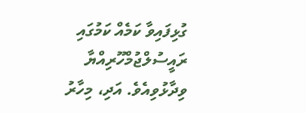ގުޅިފައިވާ ކަމެއް ކަމުގައި ރައީސުލްޖުމްހޫރިއްޔާ ވިދާޅުވިއެވެ. އަދި، މިހާރު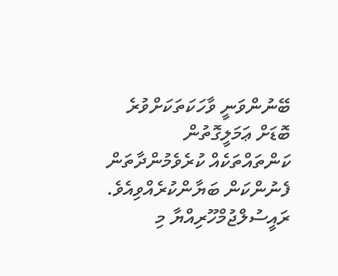ބޭނުންވަނީ ވާހަކަތަކަށްވުރެ ބޮޑަށް ޢަމަލީގޮތުން ކަންތައްތަކެއް ކުރެވެމުންދާތަން ފެނުންކަން ބަޔާންކުރެއްވިއެވެ.
ރައީސުލްޖުމްހޫރިއްޔާ މި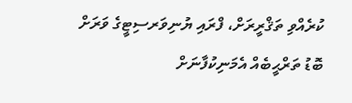ކުރެއްވި ތަޤްރީރަށް، ފްރައި ޔުނިވަރސިޓީގެ ވަރަށް ބޮޑު ތަރްޙީބެއް އެމަނިކުފާނަށް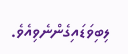ލިބިވަޑައިގެންނެވިއެވެ.